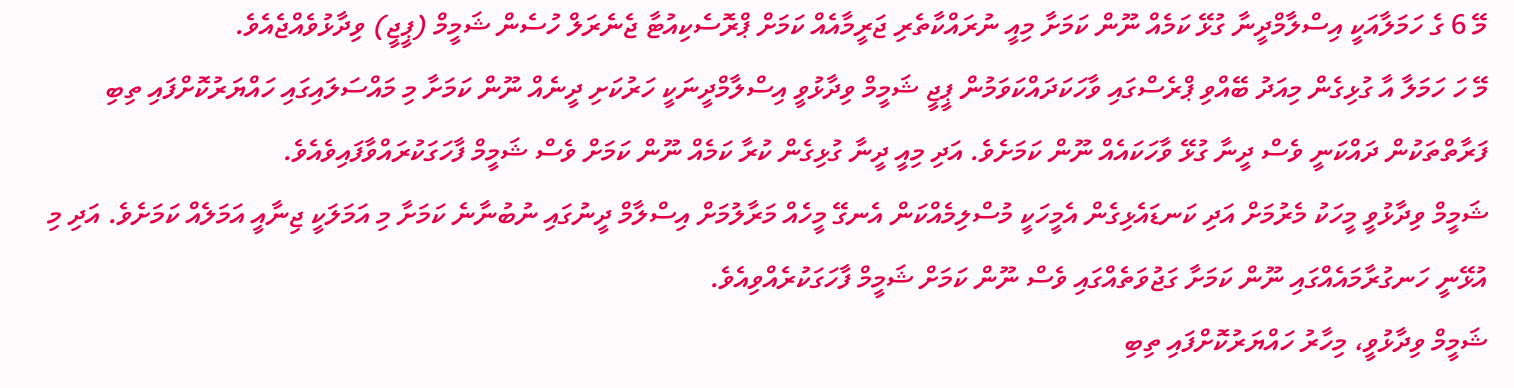މޭ 6 ގެ ހަމަލާއަކީ އިސްލާމްދީނާ ގުޅޭ ކަމެއް ނޫން ކަމަށާ މިއީ ނުރައްކާތެރި ޖަރީމާއެއް ކަމަށް ޕްރޮސެކިއުޓާ ޖެނެރަލް ހުސެން ޝަމީމް (ޕީޖީ) ވިދާޅުވެއްޖެއެވެ.
މޭ ހަ ހަމަލާ އާ ގުޅިގެން މިއަދު ބޭއްވި ޕްރެސްގައި ވާހަކަދައްކަވަމުން ޕީޖީ ޝަމީމް ވިދާޅުވީ އިސްލާމްދީނަކީ ހަރުކަށި ދީނެއް ނޫން ކަމަށާ މި މައްސަލައިގައި ހައްޔަރުކޮށްފައި ތިބި ފަރާތްތަކުން ދައްކަނީ ވެސް ދީނާ ގުޅޭ ވާހަކައެއް ނޫން ކަމަށެވެ. އަދި މިއީ ދީނާ ގުޅިގެން ކުރާ ކަމެއް ނޫން ކަމަށް ވެސް ޝަމީމް ފާހަގަކުރައްވާފައިވެއެވެ.
ޝަމީމް ވިދާޅުވީ މީހަކު މެރުމަށް އަދި ކަނޑައެޅިގެން އެމީހަކީ މުސްލިމެއްކަން އެނގޭ މީހެއް މަރާލުމަށް އިސްލާމް ދީނުގައި ނުބުނާނެ ކަމަށާ މި އަމަލަކީ ޖިނާއީ އަމަލެއް ކަމަށެވެ. އަދި މި އުޅޭނީ ހަނގުރާމައެއްގައި ނޫން ކަމަށާ ގަޖުވަތެއްގައި ވެސް ނޫން ކަމަށް ޝަމީމް ފާހަގަކުރެއްވިއެވެ.
ޝަމީމް ވިދާޅުވީ، މިހާރު ހައްޔަރުކޮށްފައި ތިބި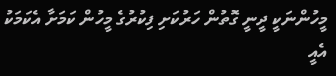މީހުންނަކީ ދީނީ ގޮތުން ހަރުކަށި ފިކުރުގެ މީހުން ކަމަށާ އެކަމަކު އެއީ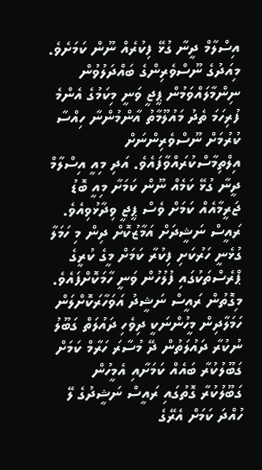އިސްލާމް ދީނާ ގުޅޭ ފިކުރެއް ނޫން ކަމަށެވެ.
މިއަދުގެ ނޫސްވެރިންގެ ބައްދަލުވުން ނިންމާލައްވަމުން ޕީޖީ ވަނީ މިކަމުގެ އެންމެ ފުރިހަމަ ތެދު މައުލޫމާތު އާންމުންނާ ހިއްސާ ކުރުމަށް ނޫސްވެރިންނަށް އިލްތިމާސްކުރައްވާފައެވެ. އަދި މިއީ އިސްލާމް ދީނާ ގުޅޭ ކަމެއް ނޫން ކަމަށާ މިއީ ބޮޑު ޖަރީމާއެއް ކަމަށް ވެސް ޕީޖީ ވިދާޅުވިއެވެ.
ރައީސް ނަޝީދަށް އަމާޒުކޮށް ދިން މި ހަމަލާ ގުޅެނީ ހަރުކަށި ފިކުރާ ކަމަށް މީގެ ކުރީގެ ޕްރެސްތަކުގައި ފުލުހުން ވަނީ ހާމަކޮށްފައެވެ. މިގޮތުން ރައީސް ނަޝީދު އަވަހާރަކޮށްލަން ހަމަލާދިން މީހުންނަކީ ދިވެހި ދައުލަތް ގަބޫލު ނުކުރާ ދައުލަތުން ދޭ މުސާރަ ހަރާމް ކަމަށް ގަބޫލުކުރާ ބައެއް ކަމަށާއި އެމީހުން ގަބޫލުކުރާ ގޮތުގައި ރައީސް ނަޝީދުގެ ލޭ ހުއްދަ ކަމަށް އެރޭގެ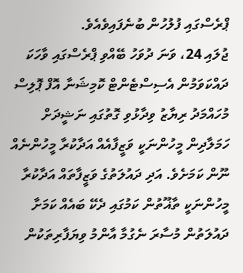ޕްރެސްގައި ފުލުހުން ބުނެފައިވެއެވެ.
ޖުލައި 24، ވަނަ ދުވަހު ބޭއްވި ޕްރެސްގައި ވާހަކަ ދައްކަވަމުން އެސިސްޓެންޓް ކޮމިޝަނާ އޮފް ޕޮލިސް މުހައްމަދު ރިޔާޒު ވިދާޅުވި ގޮތުގައި ނަޝީދަށް ހަމަލާދިން މީހުންނަކީ ވަޒީފާއެއް އަދާކުރާ މީހުންނެއް ނޫން ކަމަށެވެ. އަދި ދައުލަތުގެ ވަޒީފާތައް އަދާކުރާ މީހުންނަކީ ތާޣޫތުން ކަމުގައި ދެކޭ ބައެއް ކަމަށާ ދައުލަތުން މުސާރަ ނެގުމާ އާންމު ވިޔަފާރިތަކުން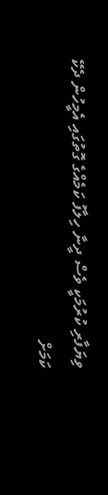ވިޔަފާރި ކުރުމަކީ ވެސް ދީނާ ހިލާފު ކަމެއްގެ ގޮތުގައި އެމީހުން ދެކޭ ކަމަށް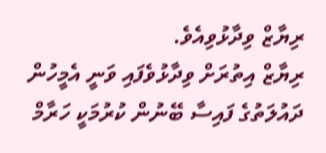ރިޔާޒް ވިދާޅުވިއެވެ.
ރިޔާޒް އިތުރަށް ވިދާޅުވެފައި ވަނީ އެމީހުން ދައުލަތުގެ ފައިސާ ބޭނުން ކުރުމަކީ ހަރާމް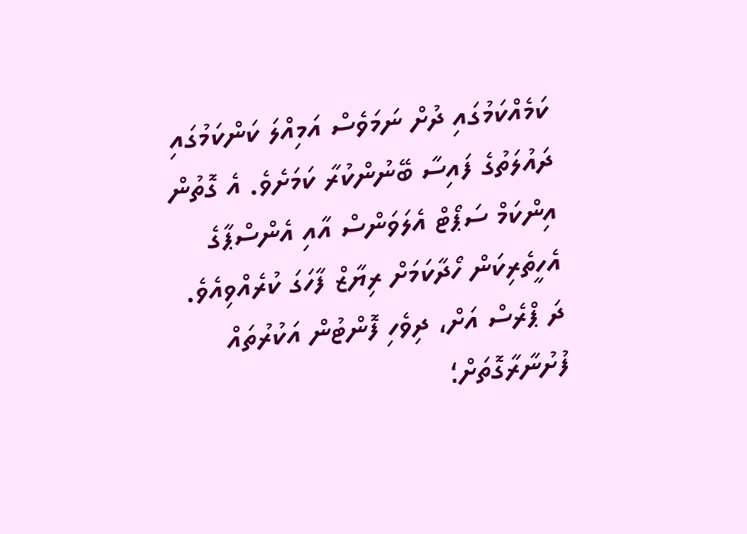ކަމެއްކަމުގައި ދުށް ނަމަވެސް އަމިއްލަ ކަންކަމުގައި ދައުލަތުގެ ފައިސާ ބޭނުންކުރާ ކަމަށެވެ. އެ ގޮތުން އިންކަމް ސަޕޯޓް އެލަވަންސް އާއި އެންސްޕާގެ އެހީތެރިކަން ހޯދާކަމަށް ރިޔާޒް ފާހަގަ ކުރެއްވިއެވެ.
ދަ ޕްރެސް އަށް، ދިވެހި ފޮންޓުން އަކުރުތައް ފުށުނާރާގޮތަށް؛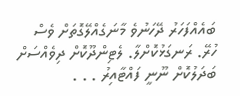ބައެއްފަހަރު ދޭހަނުވެ މާނަގެއްލޭގޮތަށް ވެސް ހުރޭ. ރަނގަޅުކޮށްލާ. ލެޓިންދޫކޮށް ދިވެއްސަށް ބަދަލުކޮށް ނޫނީ ފައްޓާއިރު . . .